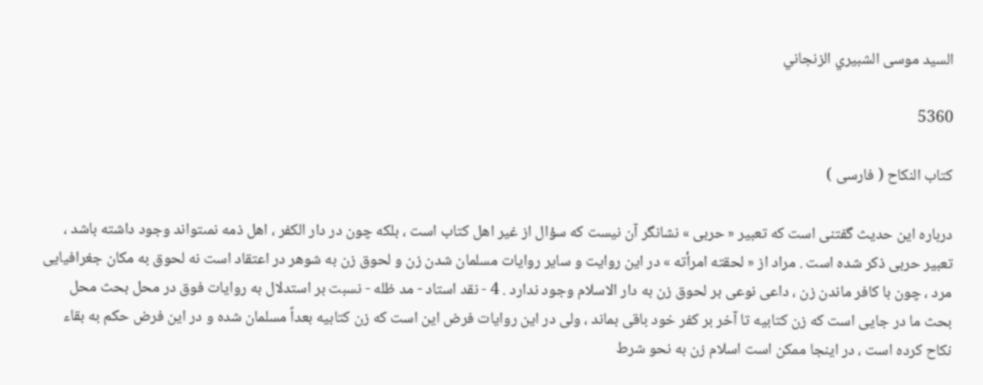السيد موسى الشبيري الزنجاني

5360

كتاب النكاح ( فارسى )

درباره اين حديث گفتنى است كه تعبير « حربى » نشانگر آن نيست كه سؤال از غير اهل كتاب است ، بلكه چون در دار الكفر ، اهل ذمه نمىتواند وجود داشته باشد ، تعبير حربى ذكر شده است . مراد از « لحقته امرأته » در اين روايت و ساير روايات مسلمان شدن زن و لحوق زن به شوهر در اعتقاد است نه لحوق به مكان جغرافيايى مرد ، چون با كافر ماندن زن ، داعى نوعى بر لحوق زن به دار الاسلام وجود ندارد . 4 - نقد استاد - مد ظله - نسبت بر استدلال به روايات فوق در محل بحث محل بحث ما در جايى است كه زن كتابيه تا آخر بر كفر خود باقى بماند ، ولى در اين روايات فرض اين است كه زن كتابيه بعداً مسلمان شده و در اين فرض حكم به بقاء نكاح كرده است ، در اينجا ممكن است اسلام زن به نحو شرط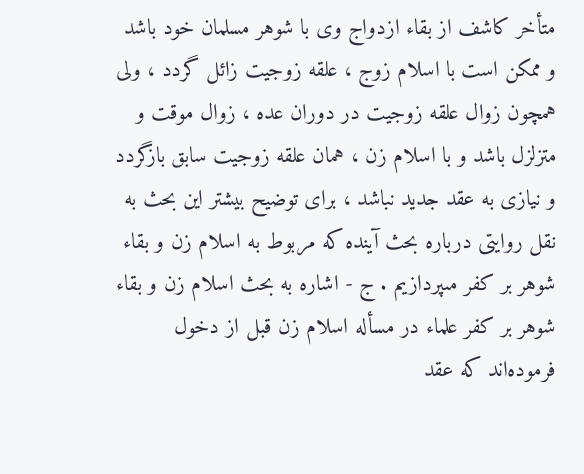متأخر كاشف از بقاء ازدواج وى با شوهر مسلمان خود باشد و ممكن است با اسلام زوج ، علقه زوجيت زائل گردد ، ولى همچون زوال علقه زوجيت در دوران عده ، زوال موقت و متزلزل باشد و با اسلام زن ، همان علقه زوجيت سابق بازگردد و نيازى به عقد جديد نباشد ، براى توضيح بيشتر اين بحث به نقل روايتى درباره بحث آينده كه مربوط به اسلام زن و بقاء شوهر بر كفر مىپردازيم . ج - اشاره به بحث اسلام زن و بقاء شوهر بر كفر علماء در مسأله اسلام زن قبل از دخول فرموده‌اند كه عقد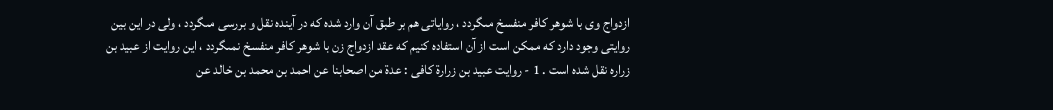ازدواج وى با شوهر كافر منفسخ مىگردد ، رواياتى هم بر طبق آن وارد شده كه در آينده نقل و بررسى مىگردد ، ولى در اين بين روايتى وجود دارد كه ممكن است از آن استفاده كنيم كه عقد ازدواج زن با شوهر كافر منفسخ نمىگردد ، اين روايت از عبيد بن زراره نقل شده است . 1 - روايت عبيد بن زرارة كافى : عدة من اصحابنا عن احمد بن محمد بن خالد عن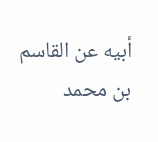أبيه عن القاسم بن محمد